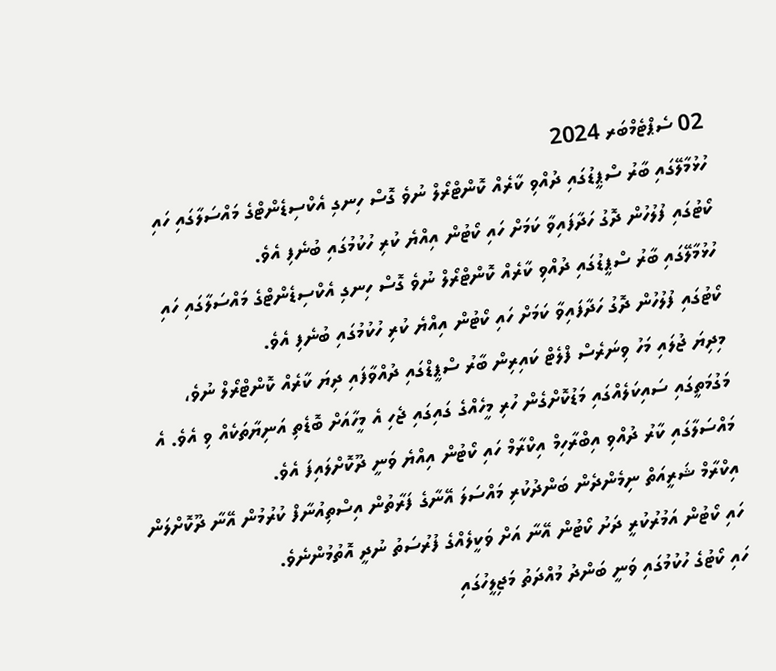02 ސެޕްޓެމްބަރ 2024
ހުޅުމާލޭގައި ބާރު ސްޕީޑުގައި ދުއްވި ކާރެއް ކޮންޓްރޯލް ނުވެ ގޮސް ހިނގި އެކްސިޑެންޓްގެ މައްސަލާގައި ހައި ކޯޓުގައި ފުލުހުން ދޮގު ހަދާފައިވާ ކަމަށް ހައި ކޯޓުން އިއްޔެ ކުރި ހުކުމުގައި ބުނެފި އެވެ.
ހުޅުމާލޭގައި ބާރު ސްޕީޑުގައި ދުއްވި ކާރެއް ކޮންޓްރޯލް ނުވެ ގޮސް ހިނގި އެކްސިޑެންޓްގެ މައްސަލާގައި ހައި ކޯޓުގައި ފުލުހުން ދޮގު ހަދާފައިވާ ކަމަށް ހައި ކޯޓުން އިއްޔެ ކުރި ހުކުމުގައި ބުނެފި އެވެ.
މިދިޔަ ޖުލައި މަހު ވިނަރެސް ފްލެޓް ކައިރިން ބާރު ސްޕީޑްގައި ދުއްވާފައި ދިޔަ ކާރެއް ކޮންޓްރޯލް ނުވެ، މަގުމަތީގައި ސައިކަލެއްގައި މަޑުކޮށްގެން ހުރި މީހެއްގެ ގައިގައި ޖެހި އެ މީހާއަށް ބޮޑެތި އަނިޔާތަކެއް ވި އެވެ. އެ މައްސަލާގައި ކާރު ދުއްވި އިބްރާހިމް އިކްރާމް ހައި ކޯޓުން އިއްޔެ ވަނީ ދޫކޮށްލައިފަ އެވެ.
އިކްރާމް ޝަރީއަތް ނިމެންދެން ބަންދުކުރި މައްސަލަ އޭނާގެ ފަރާތުން އިސްތިއުނާފް ކުރުމުން އޭނާ ދޫކޮށްލަން ހައި ކޯޓުން އަމުރުކުރީ ދަށު ކޯޓުން އޭނާ އަށް ވަކީލެއްގެ ފުރުސަތު ނުދީ އޮތުމުންނެވެ.
ހައި ކޯޓުގެ ހުކުމުގައި ވަނީ ބަންދު މުއްދަތު މަޖިލީހުގައި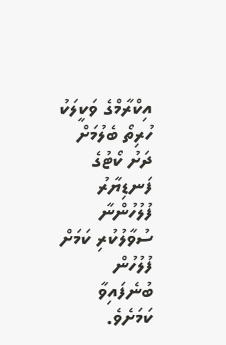އިކްރާމްގެ ވަކީލަކު ހުރިތޯ ބެލުމަށް ދަށު ކޯޓުގެ ފަނޑިޔާރު ފުލުހުންނާ ސުވާލުކުރި ކަމަށް ފުލުހުން ބުނެފައިވާ ކަމަށެވެ.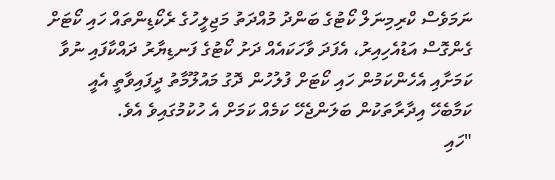ނަމަވެސް ކްރިމިނަލް ކޯޓުގެ ބަންދު މުއްދަތު މަޖިލީހުގެ ރެކޯޑިންތައް ހައި ކޯޓަށް ގެންގޮސް އަޑުއެހިއިރު، އެފަދަ ވާހަކައެއް ދަށު ކޯޓުގެ ފަނޑިޔާރު ދައްކާފައި ނުވާ ކަމަށާއި އެހެންކަމުން ހައި ކޯޓަށް ފުލުހުން ދޮގު މައުލޫމާތު ދީފައިވާތީ އެއީ ކަމާބެހޭ އިދާރާތަކުން ބަލަންޖެހޭ ކަމެއް ކަމަށް އެ ހުކުމުގައިވެ އެވެ.
"ހައި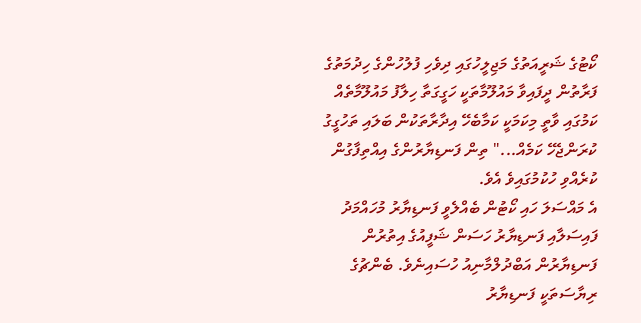ކޯޓުގެ ޝަރީއަތުގެ މަޖިލީހުގައި ދިވެހި ފުލުހުންގެ ހިދުމަތުގެ ފަރާތުން ދީފައިވާ މައުލޫމާތަކީ ހަގީގަތާ ހިލާފު މައުލޫމާތެއް ކަމުގައި ވާތީ މިކަމަކީ ކަމާބެހޭ އިދާރާތަކުން ބަލައި ތަހުގީގު ކުރަންޖެހޭ ކަމެއް..." ތިން ފަނޑިޔާރުންގެ އިއްތިފާގުން ކުރެއްވި ހުކުމުގައިވެ އެވެ.
އެ މައްސަލަ ހައި ކޯޓުން ބެއްލެވީ ފަނޑިޔާރު މުހައްމަދު ފައިސަލާއި ފަނޑިޔާރު ހަސަން ޝަފީއުގެ އިތުރުން ފަނޑިޔާރުން އަބްދުލްމާނިއު ހުސައިނެވެ. ބެންޗުގެ ރިޔާސަތަކީ ފަނޑިޔާރު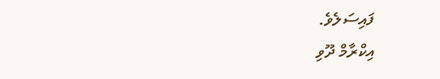ފައިސަލެވެ.
އިކްރާމް ދޫވި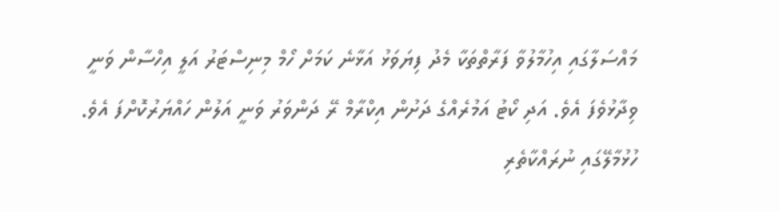މައްސަލާގައި އިހުމާލުވާ ފަރާތްތަކާ މެދު ފިޔަވަޅު އަޅާނެ ކަމަށް ހޯމް މިނިސްޓަރު އަލީ އިހްސާން ވަނީ ވިދާޅުވެފަ އެވެ. އަދި ކޯޓު އަމުރެއްގެ ދަށުން އިކްރާމް ރޭ ދަންވަރު ވަނީ އަލުން ހައްޔަރުކޮށްފަ އެވެ.
ހުޅުމާލޭގައި ނުރައްކާތެރި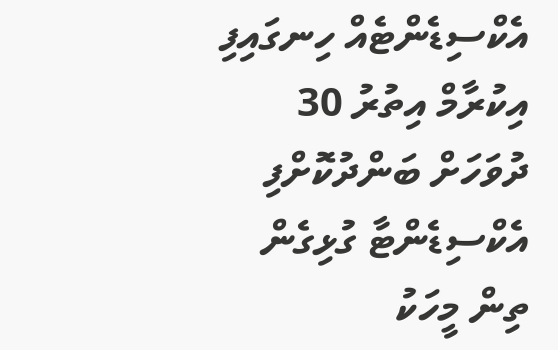އެކްސިޑެންޓެއް ހިނގައިފި
އިކުރާމް އިތުރު 30 ދުވަހަށް ބަންދުކޮށްފި
އެކްސިޑެންޓާ ގުޅިގެން ތިން މީހަކު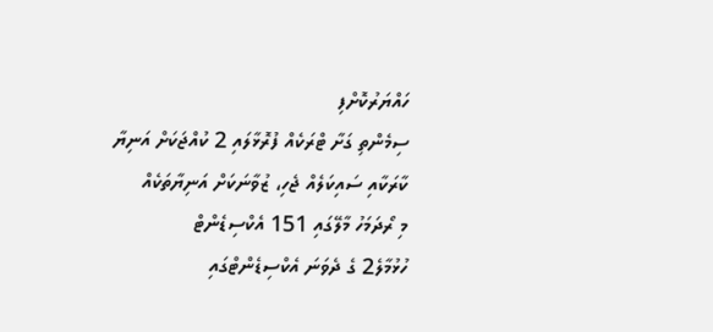ހައްޔަރުކޮށްފި
ސިމެންތި ގަށާ ޓްރަކެއް ފުރޮޅާލައި 2 ކުއްޖަކަށް އަނިޔާ
ކާރަކާއި ސައިކަލެއް ޖެހި، ޒުވާނަކަށް އަނިޔާތަކެއް
މި ރޯދަމަހު މާލޭގައި 151 އެކްސިޑެންޓް
ހުޅުމާލެ2 ގެ ދެވަނަ އެކްސިޑެންޓްގައި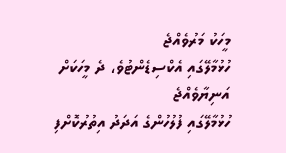މީހަކު މަރުވެއްޖެ
ހުޅުމާލޭގައި އެކްސިޑެންޓުވެ، ދެ މީހަކަށް އަނިޔާވެއްޖެ
ހުޅުމާލޭގައި ފުލުހުންގެ އަދަދު އިތުރުކޮށްފި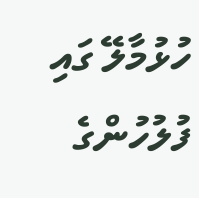ހުޅުމާލޭ ގައި ފުލުހުންގެ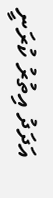އަދަދު އިތުރު ކުރަނީ